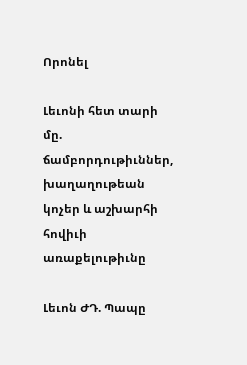Որոնել

Լեւոնի հետ տարի մը. ճամբորդութիւններ, խաղաղութեան կոչեր և աշխարհի հովիւի առաքելութիւնը

Լեւոն ԺԴ. Պապը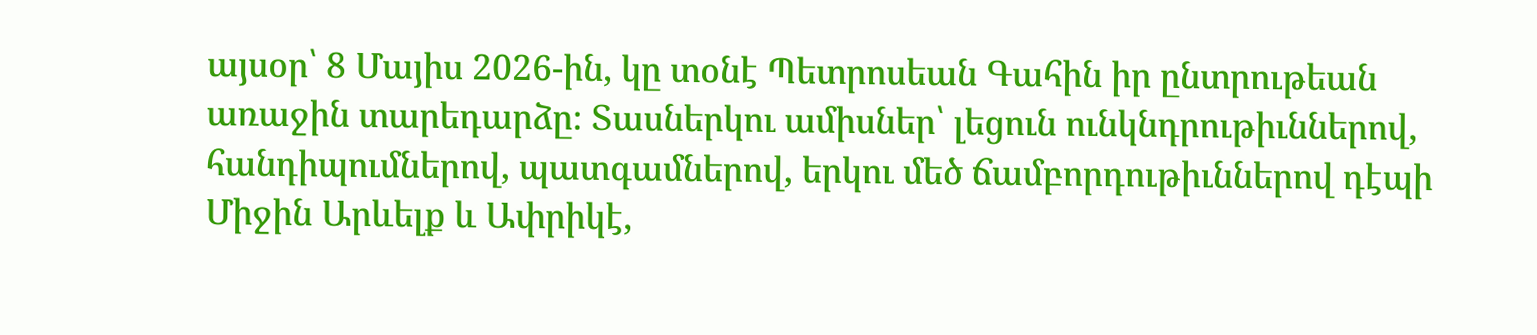այսօր՝ 8 Մայիս 2026-ին, կը տօնէ Պետրոսեան Գահին իր ընտրութեան առաջին տարեդարձը։ Տասներկու ամիսներ՝ լեցուն ունկնդրութիւններով, հանդիպումներով, պատգամներով, երկու մեծ ճամբորդութիւններով դէպի Միջին Արևելք և Ափրիկէ,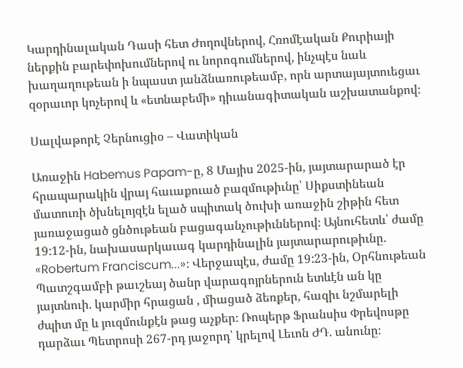Կարդինալական Դասի հետ Ժողովներով, Հռոմէական Քուրիայի ներքին բարեփոխումներով ու նորոգումներով, ինչպէս նաև խաղաղութեան ի նպաստ յանձնառութեամբ, որն արտայայտուեցաւ զօրաւոր կոչերով և «ետնաբեմի» դիւանագիտական աշխատանքով։

Սալվաթորէ Չերնուցիօ – Վատիկան

Առաջին Habemus Papam-ը, 8 Մայիս 2025-ին, յայտարարած էր հրապարակին վրայ հաւաքուած բազմութիւնը՝ Սիքստինեան մատուռի ծխնելոյզէն ելած սպիտակ ծուխի առաջին շիթին հետ յառաջացած ցնծութեան բացագանչութիւններով։ Այնուհետև՝ ժամը 19:12-ին, նախասարկաւագ կարդինալին յայտարարութիւնը. «Robertum Franciscum...»։ Վերջապէս, ժամը 19:23-ին, Օրհնութեան Պատշգամբի թաւշեայ ծանր վարագոյրներուն ետևէն ան կը յայտնուի. կարմիր հրացան , միացած ձեռքեր, հազիւ նշմարելի ժպիտ մը և յուզմունքէն թաց աչքեր։ Ռոպերթ Ֆրանսիս Փրեվոսթը դարձաւ Պետրոսի 267-րդ յաջորդ՝ կրելով Լեւոն ԺԴ. անունը։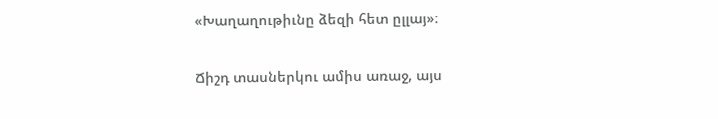«Խաղաղութիւնը ձեզի հետ ըլլայ»։

Ճիշդ տասներկու ամիս առաջ, այս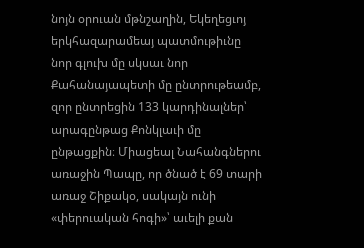նոյն օրուան մթնշաղին, Եկեղեցւոյ երկհազարամեայ պատմութիւնը նոր գլուխ մը սկսաւ նոր Քահանայապետի մը ընտրութեամբ, զոր ընտրեցին 133 կարդինալներ՝ արագընթաց Քոնկլաւի մը ընթացքին։ Միացեալ Նահանգներու առաջին Պապը, որ ծնած է 69 տարի առաջ Շիքակօ, սակայն ունի «փերուական հոգի»՝ աւելի քան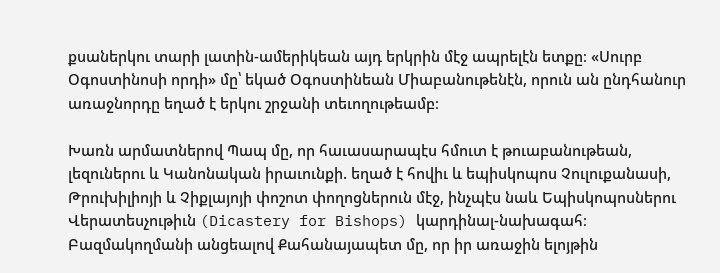քսաներկու տարի լատին-ամերիկեան այդ երկրին մէջ ապրելէն ետքը։ «Սուրբ Օգոստինոսի որդի» մը՝ եկած Օգոստինեան Միաբանութենէն, որուն ան ընդհանուր առաջնորդը եղած է երկու շրջանի տեւողութեամբ։

Խառն արմատներով Պապ մը, որ հաւասարապէս հմուտ է թուաբանութեան, լեզուներու և Կանոնական իրաւունքի. եղած է հովիւ և եպիսկոպոս Չուլուքանասի, Թրուխիլիոյի և Չիքլայոյի փոշոտ փողոցներուն մէջ, ինչպէս նաև Եպիսկոպոսներու Վերատեսչութիւն (Dicastery for Bishops) կարդինալ-նախագահ։ Բազմակողմանի անցեալով Քահանայապետ մը, որ իր առաջին ելոյթին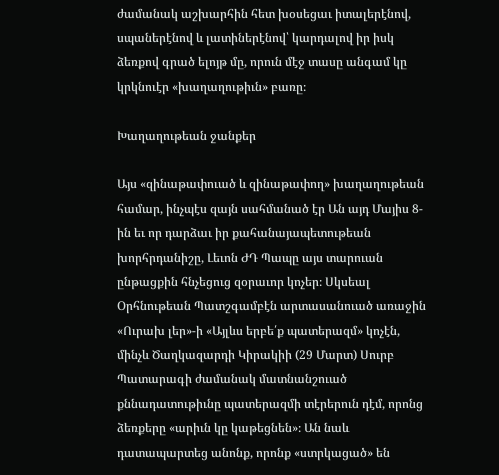ժամանակ աշխարհին հետ խօսեցաւ իտալերէնով, սպաներէնով և լատիներէնով՝ կարդալով իր իսկ ձեռքով գրած ելոյթ մը, որուն մէջ տասը անգամ կը կրկնուէր «խաղաղութիւն» բառը։

Խաղաղութեան ջանքեր

Այս «զինաթափուած և զինաթափող» խաղաղութեան համար, ինչպէս զայն սահմանած էր Ան այդ Մայիս 8-ին եւ որ դարձաւ իր քահանայապետութեան խորհրդանիշը, Լեւոն ԺԴ Պապը այս տարուան ընթացքին հնչեցուց զօրաւոր կոչեր։ Սկսեալ Օրհնութեան Պատշգամբէն արտասանուած առաջին «Ուրախ լեր»-ի «Այլևս երբե՛ք պատերազմ» կոչէն, մինչև Ծաղկազարդի Կիրակիի (29 Մարտ) Սուրբ Պատարագի ժամանակ մատնանշուած քննադատութիւնը պատերազմի տէրերուն դէմ, որոնց ձեռքերը «արիւն կը կաթեցնեն»։ Ան նաև դատապարտեց անոնք, որոնք «ստրկացած» են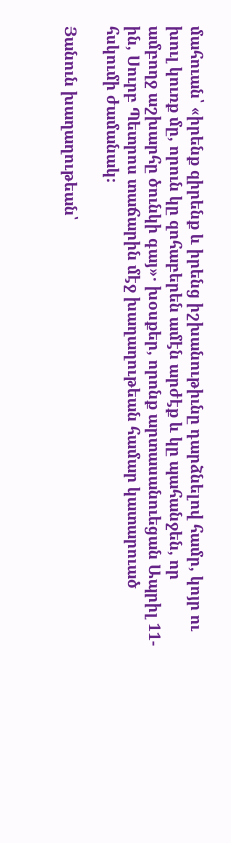մահուան՝ «իրենք զիրենք և իրենց իշխանութիւնը դարձնելով համր, կոյր ու խուլ կուռք մը, որուն կը զոհաբերեն ամէն արժէք և կը պահանջեն, որ ամբողջ աշխարհը ծունկի գայ»․ խօսքեր, որոնք արտասանուեցան Ապրիլ 11-ին, Սուրբ Պետրոս տաճարին մէջ խաղաղութեան համար կատարուած հսկումի ժամանակ։

Յանուն խաղաղութեան՝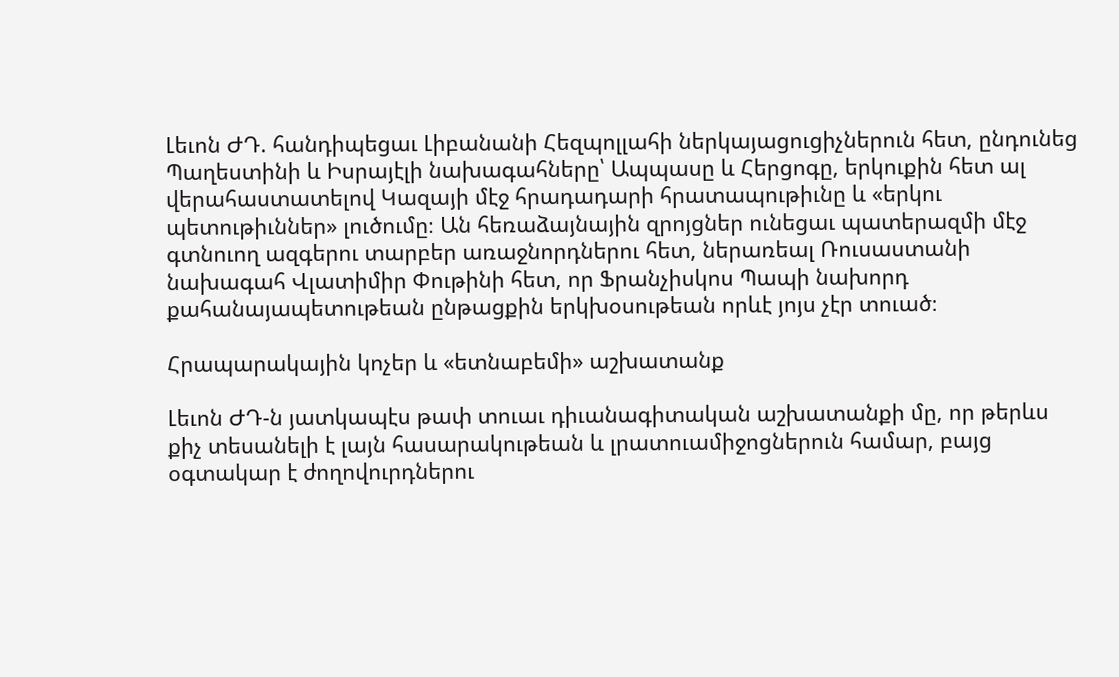Լեւոն ԺԴ. հանդիպեցաւ Լիբանանի Հեզպոլլահի ներկայացուցիչներուն հետ, ընդունեց Պաղեստինի և Իսրայէլի նախագահները՝ Ապպասը և Հերցոգը, երկուքին հետ ալ վերահաստատելով Կազայի մէջ հրադադարի հրատապութիւնը և «երկու պետութիւններ» լուծումը։ Ան հեռաձայնային զրոյցներ ունեցաւ պատերազմի մէջ գտնուող ազգերու տարբեր առաջնորդներու հետ, ներառեալ Ռուսաստանի նախագահ Վլատիմիր Փութինի հետ, որ Ֆրանչիսկոս Պապի նախորդ քահանայապետութեան ընթացքին երկխօսութեան որևէ յոյս չէր տուած։

Հրապարակային կոչեր և «ետնաբեմի» աշխատանք

Լեւոն ԺԴ-ն յատկապէս թափ տուաւ դիւանագիտական աշխատանքի մը, որ թերևս քիչ տեսանելի է լայն հասարակութեան և լրատուամիջոցներուն համար, բայց օգտակար է ժողովուրդներու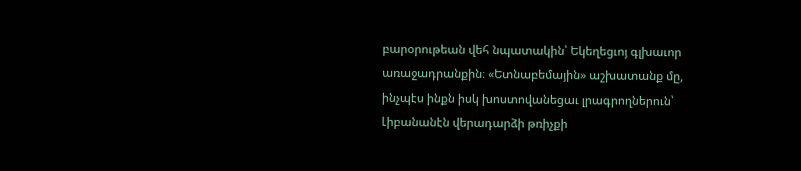բարօրութեան վեհ նպատակին՝ Եկեղեցւոյ գլխաւոր առաջադրանքին։ «Ետնաբեմային» աշխատանք մը, ինչպէս ինքն իսկ խոստովանեցաւ լրագրողներուն՝ Լիբանանէն վերադարձի թռիչքի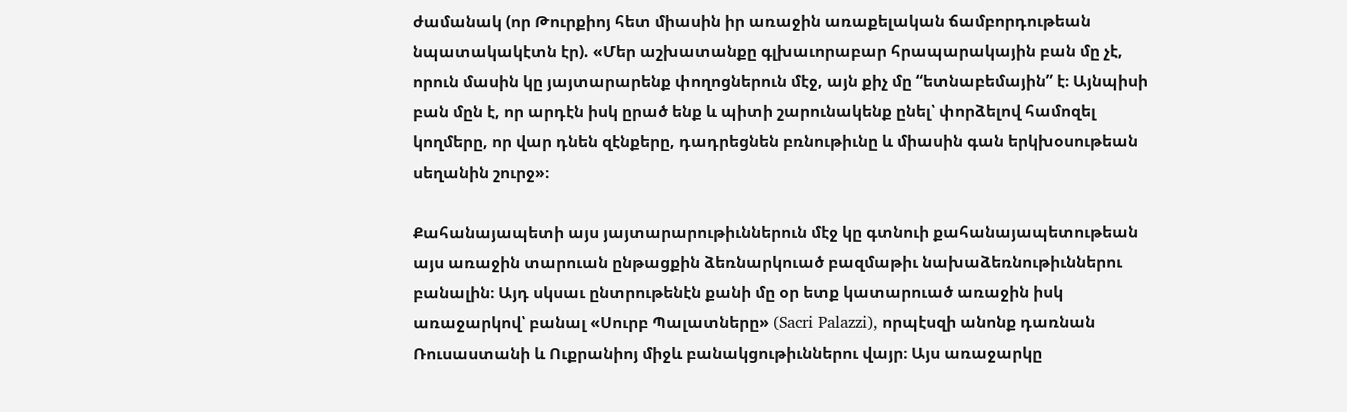ժամանակ (որ Թուրքիոյ հետ միասին իր առաջին առաքելական ճամբորդութեան նպատակակէտն էր). «Մեր աշխատանքը գլխաւորաբար հրապարակային բան մը չէ, որուն մասին կը յայտարարենք փողոցներուն մէջ, այն քիչ մը “ետնաբեմային” է։ Այնպիսի բան մըն է, որ արդէն իսկ ըրած ենք և պիտի շարունակենք ընել՝ փորձելով համոզել կողմերը, որ վար դնեն զէնքերը, դադրեցնեն բռնութիւնը և միասին գան երկխօսութեան սեղանին շուրջ»։

Քահանայապետի այս յայտարարութիւններուն մէջ կը գտնուի քահանայապետութեան այս առաջին տարուան ընթացքին ձեռնարկուած բազմաթիւ նախաձեռնութիւններու բանալին։ Այդ սկսաւ ընտրութենէն քանի մը օր ետք կատարուած առաջին իսկ առաջարկով՝ բանալ «Սուրբ Պալատները» (Sacri Palazzi), որպէսզի անոնք դառնան Ռուսաստանի և Ուքրանիոյ միջև բանակցութիւններու վայր։ Այս առաջարկը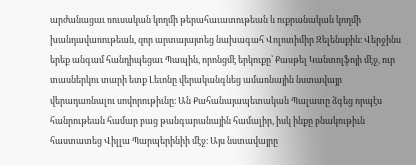արժանացաւ ռուսական կողմի թերահաւատութեան և ուքրանական կողմի խանդավառութեան, զոր արտայայտեց նախագահ Վոլոտիմիր Զելենսքին։ Վերջինս երեք անգամ հանդիպեցաւ Պապին, որոնցմէ երկուքը՝ Քասթել Կանտոլֆոյի մէջ, ուր տասներկու տարի ետք Լեւոնը վերականգնեց ամառնային նստավայր վերադառնալու սովորութիւնը։ Ան Քահանայապետական Պալատը ձգեց որպէս հանրութեան համար բաց թանգարանային համալիր, իսկ ինքը բնակութիւն հաստատեց Վիլլա Պարպերինիի մէջ։ Այս նստավայրը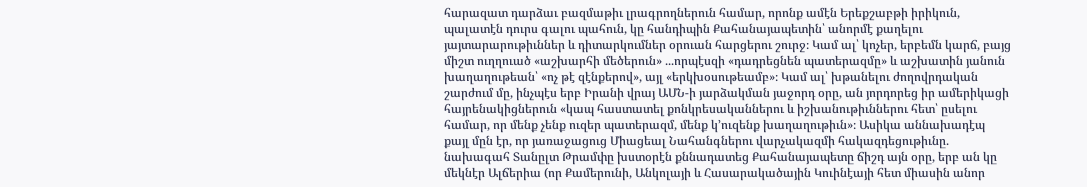հարազատ դարձաւ բազմաթիւ լրագրողներուն համար, որոնք ամէն Երեքշաբթի իրիկուն, պալատէն դուրս գալու պահուն, կը հանդիպին Քահանայապետին՝ անորմէ քաղելու յայտարարութիւններ և դիտարկումներ օրուան հարցերու շուրջ։ Կամ ալ՝ կոչեր, երբեմն կարճ, բայց միշտ ուղղուած «աշխարհի մեծերուն» ...որպէսզի «դադրեցնեն պատերազմը» և աշխատին յանուն խաղաղութեան՝ «ոչ թէ զէնքերով», այլ «երկխօսութեամբ»։ Կամ ալ՝ խթանելու ժողովրդական շարժում մը, ինչպէս երբ Իրանի վրայ ԱՄՆ-ի յարձակման յաջորդ օրը, ան յորդորեց իր ամերիկացի հայրենակիցներուն «կապ հաստատել քոնկրեսականներու և իշխանութիւններու հետ՝ ըսելու համար, որ մենք չենք ուզեր պատերազմ, մենք կ’ուզենք խաղաղութիւն»։ Ասիկա աննախադէպ քայլ մըն էր, որ յառաջացուց Միացեալ Նահանգներու վարչակազմի հակազդեցութիւնը. նախագահ Տանըլտ Թրամփը խստօրէն քննադատեց Քահանայապետը ճիշդ այն օրը, երբ ան կը մեկնէր Ալճերիա (որ Քամերունի, Անկոլայի և Հասարակածային Կուինէայի հետ միասին անոր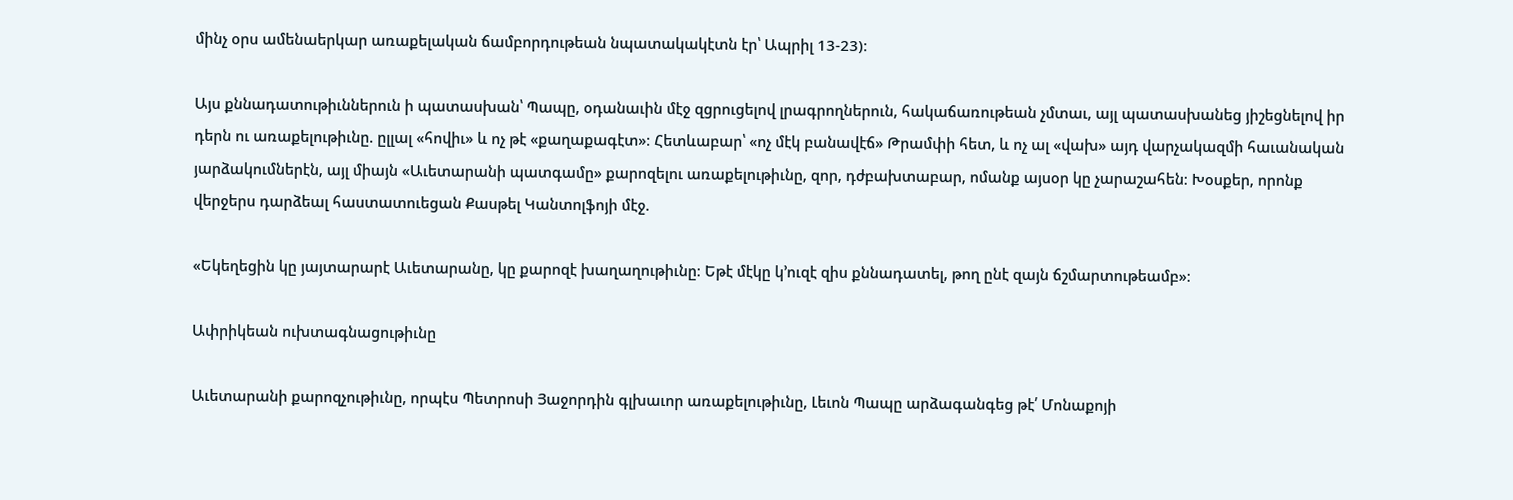մինչ օրս ամենաերկար առաքելական ճամբորդութեան նպատակակէտն էր՝ Ապրիլ 13-23)։

Այս քննադատութիւններուն ի պատասխան՝ Պապը, օդանաւին մէջ զցրուցելով լրագրողներուն, հակաճառութեան չմտաւ, այլ պատասխանեց յիշեցնելով իր դերն ու առաքելութիւնը. ըլլալ «հովիւ» և ոչ թէ «քաղաքագէտ»։ Հետևաբար՝ «ոչ մէկ բանավէճ» Թրամփի հետ, և ոչ ալ «վախ» այդ վարչակազմի հաւանական յարձակումներէն, այլ միայն «Աւետարանի պատգամը» քարոզելու առաքելութիւնը, զոր, դժբախտաբար, ոմանք այսօր կը չարաշահեն։ Խօսքեր, որոնք վերջերս դարձեալ հաստատուեցան Քասթել Կանտոլֆոյի մէջ.

«Եկեղեցին կը յայտարարէ Աւետարանը, կը քարոզէ խաղաղութիւնը։ Եթէ մէկը կ’ուզէ զիս քննադատել, թող ընէ զայն ճշմարտութեամբ»։

Ափրիկեան ուխտագնացութիւնը

Աւետարանի քարոզչութիւնը, որպէս Պետրոսի Յաջորդին գլխաւոր առաքելութիւնը, Լեւոն Պապը արձագանգեց թէ՛ Մոնաքոյի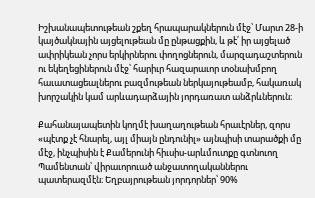Իշխանապետութեան շքեղ հրապարակներուն մէջ՝ Մարտ 28-ի կայծակնային այցելութեան մը ընթացքին, և թէ՛ իր այցելած ափրիկեան չորս երկիրներու փողոցներուն, մարզադաշտերուն ու եկեղեցիներուն մէջ՝ հարիւր հազարաւոր տօնախմբող հաւատացեալներու բազմութեան ներկայութեամբ, հակառակ խորշակին կամ արևադարձային յորդառատ անձրևներուն։

Քահանայապետին կողմէ խաղաղութեան հրաւէրներ, զորս «պէտք չէ հնարել, այլ միայն ընդունիլ» այնպիսի տարածքի մը մէջ, ինչպիսին է Քամերունի հիւսիս-արևմուտքը գտնուող Պամենտան՝ վիրաւորուած անջատողականներու պատերազմէն։ Եղբայրութեան յորդորներ՝ 90%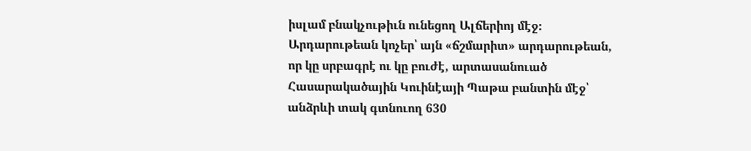իսլամ բնակչութիւն ունեցող Ալճերիոյ մէջ։ Արդարութեան կոչեր՝ այն «ճշմարիտ» արդարութեան, որ կը սրբագրէ ու կը բուժէ, արտասանուած Հասարակածային Կուինէայի Պաթա բանտին մէջ՝ անձրևի տակ գտնուող 630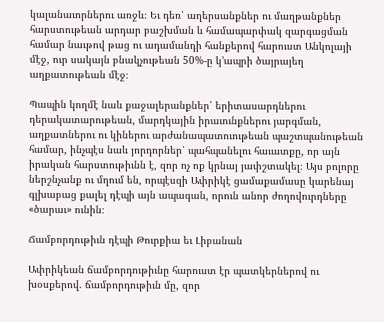կալանաւորներու առջև։ Եւ դեռ՝ աղերսանքներ ու մաղթանքներ հարստութեան արդար բաշխման և համապարփակ զարգացման համար նաւթով թաց ու ադամանդի հանքերով հարուստ Անկոլայի մէջ, ուր սակայն բնակչութեան 50%-ը կ’ապրի ծայրայեղ աղքատութեան մէջ։

Պապին կողմէ նաև քաջալերանքներ՝ երիտասարդներու դերակատարութեան, մարդկային իրաւունքներու յարգման, աղքատներու ու կիներու արժանապատուութեան պաշտպանութեան համար, ինչպէս նաև յորդորներ՝ պահպանելու հաւատքը, որ այն իրական հարստութիւնն է, զոր ոչ ոք կրնայ յափշտակել։ Այս բոլորը ներշնչանք ու մղում են, որպէսզի Ափրիկէ ցամաքամասը կարենայ գլխաբաց քալել դէպի այն ապագան, որուն անոր ժողովուրդները «ծարաւ» ունին։

Ճամբորդութիւն դէպի Թուրքիա եւ Լիբանան

Ափրիկեան ճամբորդութիւնը հարուստ էր պատկերներով ու խօսքերով. ճամբորդութիւն մը, զոր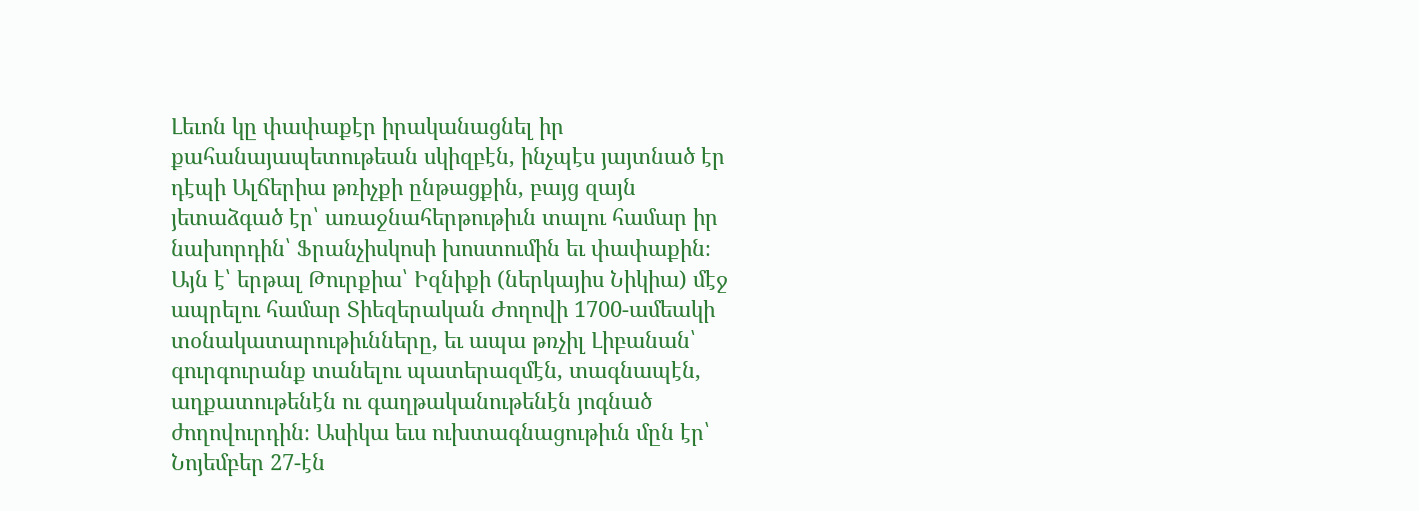Լեւոն կը փափաքէր իրականացնել իր քահանայապետութեան սկիզբէն, ինչպէս յայտնած էր դէպի Ալճերիա թռիչքի ընթացքին, բայց զայն յետաձգած էր՝ առաջնահերթութիւն տալու համար իր նախորդին՝ Ֆրանչիսկոսի խոստումին եւ փափաքին։ Այն է՝ երթալ Թուրքիա՝ Իզնիքի (ներկայիս Նիկիա) մէջ ապրելու համար Տիեզերական Ժողովի 1700-ամեակի տօնակատարութիւնները, եւ ապա թռչիլ Լիբանան՝ գուրգուրանք տանելու պատերազմէն, տագնապէն, աղքատութենէն ու գաղթականութենէն յոգնած ժողովուրդին։ Ասիկա եւս ուխտագնացութիւն մըն էր՝ Նոյեմբեր 27-էն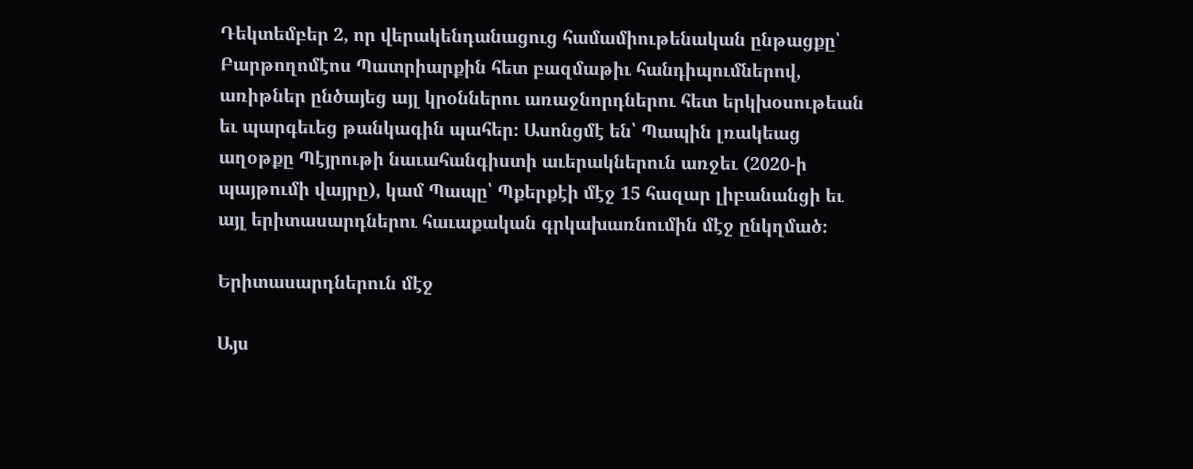Դեկտեմբեր 2, որ վերակենդանացուց համամիութենական ընթացքը՝ Բարթողոմէոս Պատրիարքին հետ բազմաթիւ հանդիպումներով, առիթներ ընծայեց այլ կրօններու առաջնորդներու հետ երկխօսութեան եւ պարգեւեց թանկագին պահեր։ Ասոնցմէ են՝ Պապին լռակեաց աղօթքը Պէյրութի նաւահանգիստի աւերակներուն առջեւ (2020-ի պայթումի վայրը), կամ Պապը՝ Պքերքէի մէջ 15 հազար լիբանանցի եւ այլ երիտասարդներու հաւաքական գրկախառնումին մէջ ընկղմած։

Երիտասարդներուն մէջ

Այս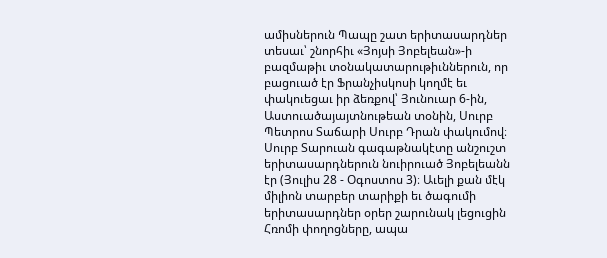ամիսներուն Պապը շատ երիտասարդներ տեսաւ՝ շնորհիւ «Յոյսի Յոբելեան»-ի բազմաթիւ տօնակատարութիւններուն, որ բացուած էր Ֆրանչիսկոսի կողմէ եւ փակուեցաւ իր ձեռքով՝ Յունուար 6-ին, Աստուածայայտնութեան տօնին, Սուրբ Պետրոս Տաճարի Սուրբ Դրան փակումով։ Սուրբ Տարուան գագաթնակէտը անշուշտ երիտասարդներուն նուիրուած Յոբելեանն էր (Յուլիս 28 - Օգոստոս 3)։ Աւելի քան մէկ միլիոն տարբեր տարիքի եւ ծագումի երիտասարդներ օրեր շարունակ լեցուցին Հռոմի փողոցները, ապա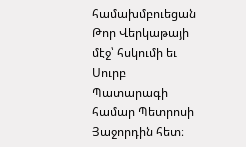համախմբուեցան Թոր Վերկաթայի մէջ՝ հսկումի եւ Սուրբ Պատարագի համար Պետրոսի Յաջորդին հետ։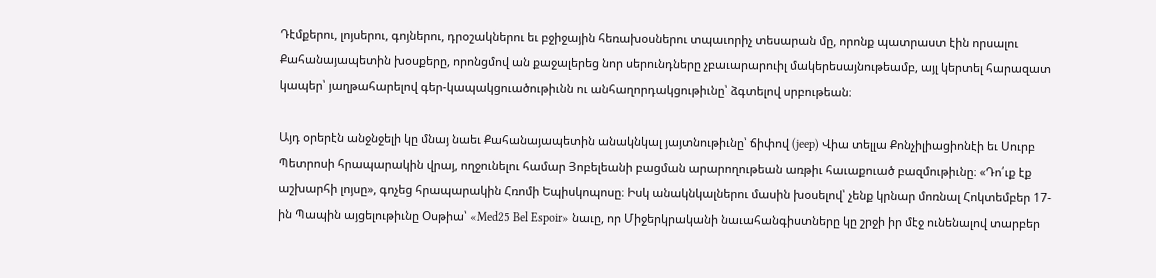Դէմքերու, լոյսերու, գոյներու, դրօշակներու եւ բջիջային հեռախօսներու տպաւորիչ տեսարան մը, որոնք պատրաստ էին որսալու Քահանայապետին խօսքերը, որոնցմով ան քաջալերեց նոր սերունդները չբաւարարուիլ մակերեսայնութեամբ, այլ կերտել հարազատ կապեր՝ յաղթահարելով գեր-կապակցուածութիւնն ու անհաղորդակցութիւնը՝ ձգտելով սրբութեան։

Այդ օրերէն անջնջելի կը մնայ նաեւ Քահանայապետին անակնկալ յայտնութիւնը՝ ճիփով (jeep) Վիա տելլա Քոնչիլիացիոնէի եւ Սուրբ Պետրոսի հրապարակին վրայ, ողջունելու համար Յոբելեանի բացման արարողութեան առթիւ հաւաքուած բազմութիւնը։ «Դո՛ւք էք աշխարհի լոյսը», գոչեց հրապարակին Հռոմի Եպիսկոպոսը։ Իսկ անակնկալներու մասին խօսելով՝ չենք կրնար մոռնալ Հոկտեմբեր 17-ին Պապին այցելութիւնը Օսթիա՝ «Med25 Bel Espoir» նաւը, որ Միջերկրականի նաւահանգիստները կը շրջի իր մէջ ունենալով տարբեր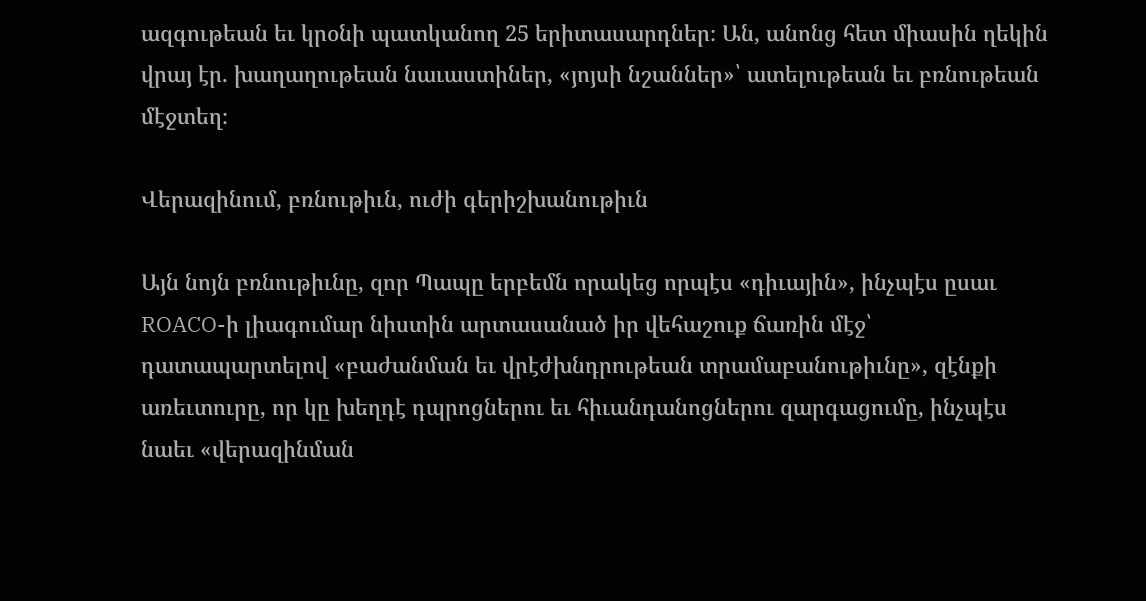ազգութեան եւ կրօնի պատկանող 25 երիտասարդներ։ Ան, անոնց հետ միասին ղեկին վրայ էր. խաղաղութեան նաւաստիներ, «յոյսի նշաններ»՝ ատելութեան եւ բռնութեան մէջտեղ։

Վերազինում, բռնութիւն, ուժի գերիշխանութիւն

Այն նոյն բռնութիւնը, զոր Պապը երբեմն որակեց որպէս «դիւային», ինչպէս ըսաւ ROACO-ի լիագումար նիստին արտասանած իր վեհաշուք ճառին մէջ՝ դատապարտելով «բաժանման եւ վրէժխնդրութեան տրամաբանութիւնը», զէնքի առեւտուրը, որ կը խեղդէ դպրոցներու եւ հիւանդանոցներու զարգացումը, ինչպէս նաեւ «վերազինման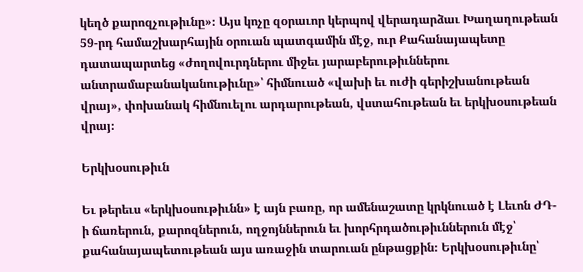կեղծ քարոզչութիւնը»։ Այս կոչը զօրաւոր կերպով վերադարձաւ Խաղաղութեան 59-րդ համաշխարհային օրուան պատգամին մէջ, ուր Քահանայապետը դատապարտեց «ժողովուրդներու միջեւ յարաբերութիւններու անտրամաբանականութիւնը»՝ հիմնուած «վախի եւ ուժի գերիշխանութեան վրայ», փոխանակ հիմնուելու արդարութեան, վստահութեան եւ երկխօսութեան վրայ։

Երկխօսութիւն

Եւ թերեւս «երկխօսութիւնն» է այն բառը, որ ամենաշատը կրկնուած է Լեւոն ԺԴ-ի ճառերուն, քարոզներուն, ողջոյններուն եւ խորհրդածութիւններուն մէջ՝ քահանայապետութեան այս առաջին տարուան ընթացքին։ Երկխօսութիւնը՝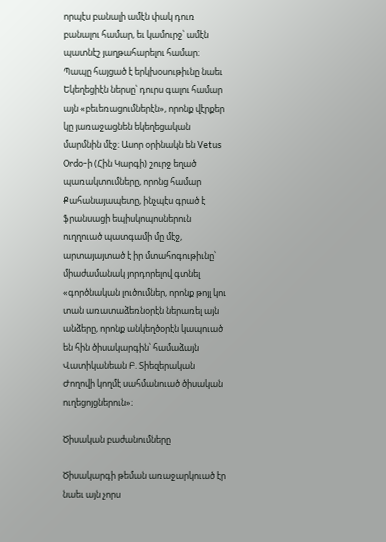որպէս բանալի ամէն փակ դուռ բանալու համար, եւ կամուրջ՝ ամէն պատնէշ յաղթահարելու համար։ Պապը հայցած է երկխօսութիւնը նաեւ Եկեղեցիէն ներսը՝ դուրս գալու համար այն «բեւեռացումներէն», որոնք վէրքեր կը յառաջացնեն եկեղեցական մարմնին մէջ։ Ասոր օրինակն են Vetus Ordo-ի (Հին Կարգի) շուրջ եղած պառակտումները, որոնց համար Քահանայապետը, ինչպէս գրած է ֆրանսացի եպիսկոպոսներուն ուղղուած պատգամի մը մէջ, արտայայտած է իր մտահոգութիւնը՝ միաժամանակ յորդորելով գտնել «գործնական լուծումներ, որոնք թոյլ կու տան առատաձեռնօրէն ներառել այն անձերը, որոնք անկեղծօրէն կապուած են հին ծիսակարգին՝ համաձայն Վատիկանեան Բ. Տիեզերական Ժողովի կողմէ սահմանուած ծիսական ուղեցոյցներուն»։

Ծիսական բաժանումները

Ծիսակարգի թեման առաջարկուած էր նաեւ այն չորս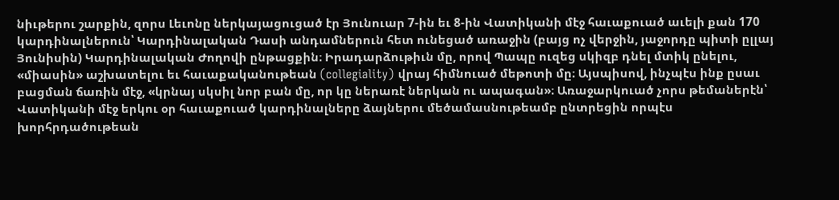նիւթերու շարքին, զորս Լեւոնը ներկայացուցած էր Յունուար 7-ին եւ 8-ին Վատիկանի մէջ հաւաքուած աւելի քան 170 կարդինալներուն՝ Կարդինալական Դասի անդամներուն հետ ունեցած առաջին (բայց ոչ վերջին, յաջորդը պիտի ըլլայ Յունիսին) Կարդինալական Ժողովի ընթացքին։ Իրադարձութիւն մը, որով Պապը ուզեց սկիզբ դնել մտիկ ընելու, «միասին» աշխատելու եւ հաւաքականութեան (collegiality) վրայ հիմնուած մեթոտի մը։ Այսպիսով, ինչպէս ինք ըսաւ բացման ճառին մէջ, «կրնայ սկսիլ նոր բան մը, որ կը ներառէ ներկան ու ապագան»։ Առաջարկուած չորս թեմաներէն՝ Վատիկանի մէջ երկու օր հաւաքուած կարդինալները ձայներու մեծամասնութեամբ ընտրեցին որպէս խորհրդածութեան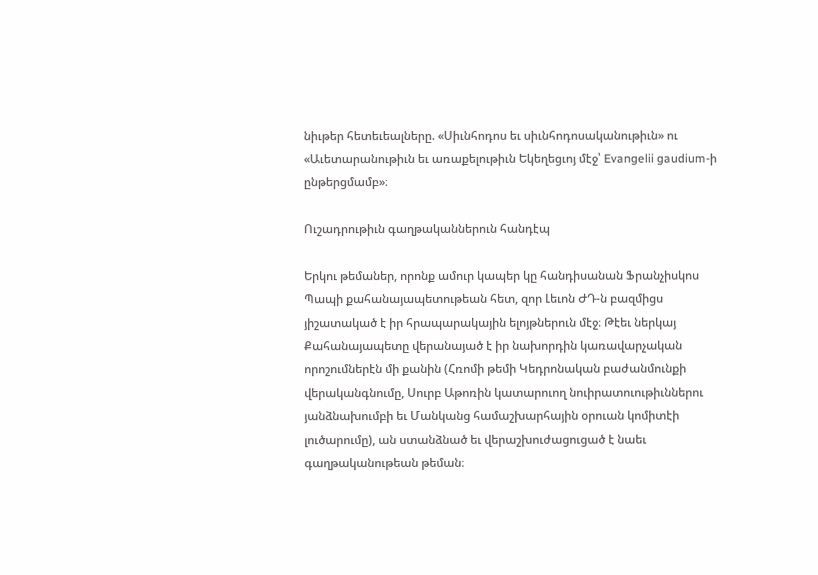նիւթեր հետեւեալները. «Սիւնհոդոս եւ սիւնհոդոսականութիւն» ու «Աւետարանութիւն եւ առաքելութիւն Եկեղեցւոյ մէջ՝ Evangelii gaudium-ի ընթերցմամբ»։

Ուշադրութիւն գաղթականներուն հանդէպ

Երկու թեմաներ, որոնք ամուր կապեր կը հանդիսանան Ֆրանչիսկոս Պապի քահանայապետութեան հետ, զոր Լեւոն ԺԴ-ն բազմիցս յիշատակած է իր հրապարակային ելոյթներուն մէջ։ Թէեւ ներկայ Քահանայապետը վերանայած է իր նախորդին կառավարչական որոշումներէն մի քանին (Հռոմի թեմի Կեդրոնական բաժանմունքի վերականգնումը, Սուրբ Աթոռին կատարուող նուիրատուութիւններու յանձնախումբի եւ Մանկանց համաշխարհային օրուան կոմիտէի լուծարումը), ան ստանձնած եւ վերաշխուժացուցած է նաեւ գաղթականութեան թեման։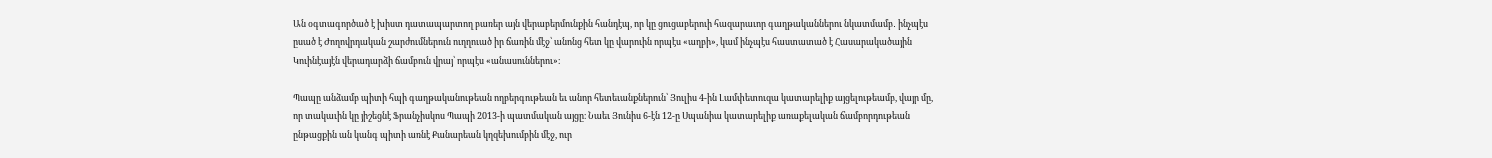Ան օգտագործած է խիստ դատապարտող բառեր այն վերաբերմունքին հանդէպ, որ կը ցուցաբերուի հազարաւոր գաղթականներու նկատմամբ․ ինչպէս ըսած է Ժողովրդական շարժումներուն ուղղուած իր ճառին մէջ՝ անոնց հետ կը վարուին որպէս «աղբի», կամ ինչպէս հաստատած է Հասարակածային Կուինէայէն վերադարձի ճամբուն վրայ՝ որպէս «անասուններու»։

Պապը անձամբ պիտի հպի գաղթականութեան ողբերգութեան եւ անոր հետեւանքներուն՝ Յուլիս 4-ին Լամփետուզա կատարելիք այցելութեամբ, վայր մը, որ տակաւին կը յիշեցնէ Ֆրանչիսկոս Պապի 2013-ի պատմական այցը։ Նաեւ Յունիս 6-էն 12-ը Սպանիա կատարելիք առաքելական ճամբորդութեան ընթացքին ան կանգ պիտի առնէ Քանարեան կղզեխումբին մէջ, ուր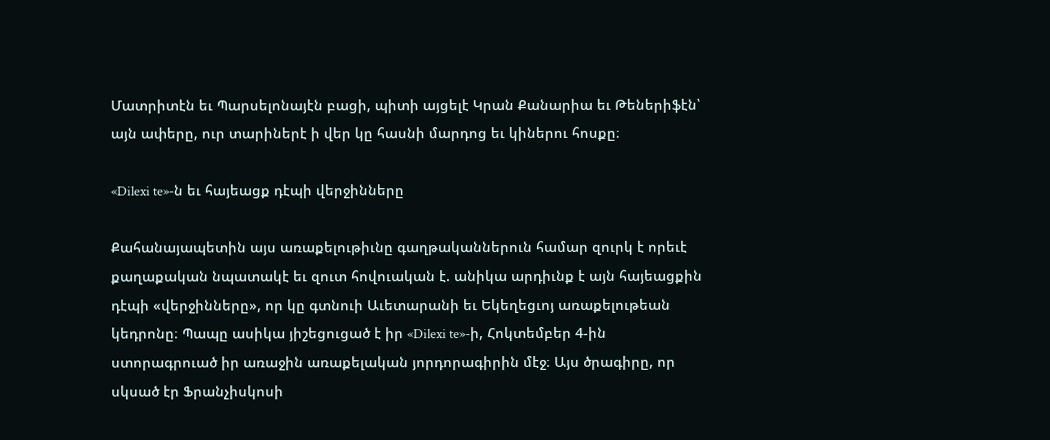Մատրիտէն եւ Պարսելոնայէն բացի, պիտի այցելէ Կրան Քանարիա եւ Թեներիֆէն՝ այն ափերը, ուր տարիներէ ի վեր կը հասնի մարդոց եւ կիներու հոսքը։

«Dilexi te»-ն եւ հայեացք դէպի վերջինները

Քահանայապետին այս առաքելութիւնը գաղթականներուն համար զուրկ է որեւէ քաղաքական նպատակէ եւ զուտ հովուական է. անիկա արդիւնք է այն հայեացքին դէպի «վերջինները», որ կը գտնուի Աւետարանի եւ Եկեղեցւոյ առաքելութեան կեդրոնը։ Պապը ասիկա յիշեցուցած է իր «Dilexi te»-ի, Հոկտեմբեր 4-ին ստորագրուած իր առաջին առաքելական յորդորագիրին մէջ։ Այս ծրագիրը, որ սկսած էր Ֆրանչիսկոսի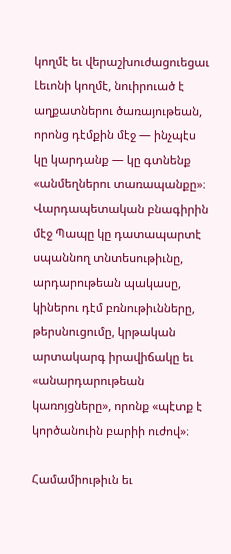կողմէ եւ վերաշխուժացուեցաւ Լեւոնի կողմէ, նուիրուած է աղքատներու ծառայութեան, որոնց դէմքին մէջ — ինչպէս կը կարդանք — կը գտնենք «անմեղներու տառապանքը»։ Վարդապետական բնագիրին մէջ Պապը կը դատապարտէ սպաննող տնտեսութիւնը, արդարութեան պակասը, կիներու դէմ բռնութիւնները, թերսնուցումը, կրթական արտակարգ իրավիճակը եւ «անարդարութեան կառոյցները», որոնք «պէտք է կործանուին բարիի ուժով»։

Համամիութիւն եւ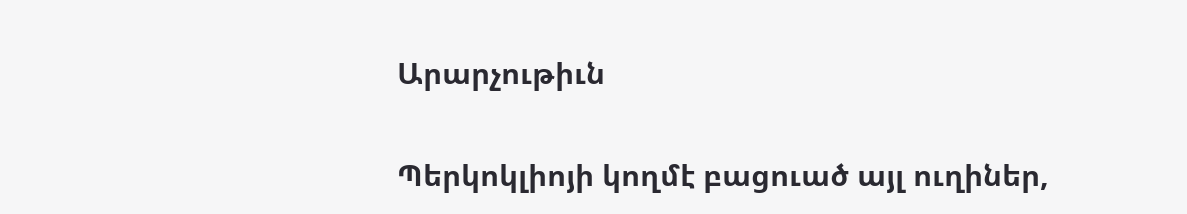Արարչութիւն

Պերկոկլիոյի կողմէ բացուած այլ ուղիներ,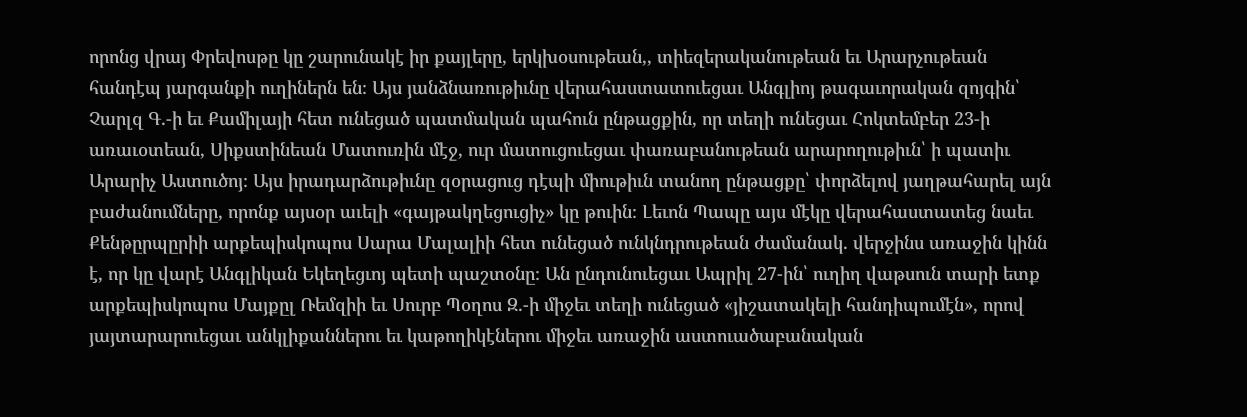որոնց վրայ Փրեվոսթը կը շարունակէ իր քայլերը, երկխօսութեան,, տիեզերականութեան եւ Արարչութեան հանդէպ յարգանքի ուղիներն են։ Այս յանձնառութիւնը վերահաստատուեցաւ Անգլիոյ թագաւորական զոյգին՝ Չարլզ Գ.-ի եւ Քամիլայի հետ ունեցած պատմական պահուն ընթացքին, որ տեղի ունեցաւ Հոկտեմբեր 23-ի առաւօտեան, Սիքստինեան Մատուռին մէջ, ուր մատուցուեցաւ փառաբանութեան արարողութիւն՝ ի պատիւ Արարիչ Աստուծոյ։ Այս իրադարձութիւնը զօրացուց դէպի միութիւն տանող ընթացքը՝ փորձելով յաղթահարել այն բաժանումները, որոնք այսօր աւելի «գայթակղեցուցիչ» կը թուին։ Լեւոն Պապը այս մէկը վերահաստատեց նաեւ Քենթըրպըրիի արքեպիսկոպոս Սարա Մալալիի հետ ունեցած ունկնդրութեան ժամանակ. վերջինս առաջին կինն է, որ կը վարէ Անգլիկան Եկեղեցւոյ պետի պաշտօնը։ Ան ընդունուեցաւ Ապրիլ 27-ին՝ ուղիղ վաթսուն տարի ետք արքեպիսկոպոս Մայքըլ Ռեմզիի եւ Սուրբ Պօղոս Զ.-ի միջեւ տեղի ունեցած «յիշատակելի հանդիպումէն», որով յայտարարուեցաւ անկլիքաններու եւ կաթողիկէներու միջեւ առաջին աստուածաբանական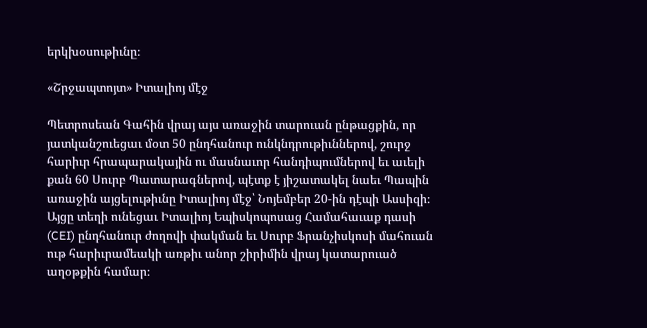երկխօսութիւնը։

«Շրջապտոյտ» Իտալիոյ մէջ

Պետրոսեան Գահին վրայ այս առաջին տարուան ընթացքին, որ յատկանշուեցաւ մօտ 50 ընդհանուր ունկնդրութիւններով, շուրջ հարիւր հրապարակային ու մասնաւոր հանդիպումներով եւ աւելի քան 60 Սուրբ Պատարագներով, պէտք է յիշատակել նաեւ Պապին առաջին այցելութիւնը Իտալիոյ մէջ՝ Նոյեմբեր 20-ին դէպի Ասսիզի։ Այցը տեղի ունեցաւ Իտալիոյ Եպիսկոպոսաց Համահաւաք դասի (CEI) ընդհանուր ժողովի փակման եւ Սուրբ Ֆրանչիսկոսի մահուան ութ հարիւրամեակի առթիւ անոր շիրիմին վրայ կատարուած աղօթքին համար։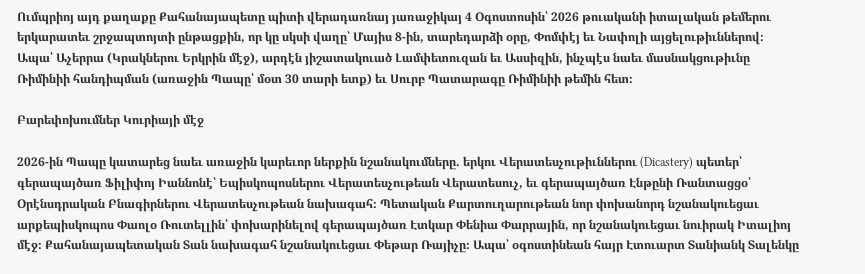Ումպրիոյ այդ քաղաքը Քահանայապետը պիտի վերադառնայ յառաջիկայ 4 Օգոստոսին՝ 2026 թուականի իտալական թեմերու երկարատեւ շրջապտոյտի ընթացքին, որ կը սկսի վաղը՝ Մայիս 8-ին, տարեդարձի օրը, Փոմփէյ եւ Նափոլի այցելութիւններով։ Ապա՝ Աչերրա (Կրակներու Երկրին մէջ), արդէն յիշատակուած Լամփետուզան եւ Ասսիզին, ինչպէս նաեւ մասնակցութիւնը Ռիմինիի հանդիպման (առաջին Պապը՝ մօտ 30 տարի ետք) եւ Սուրբ Պատարագը Ռիմինիի թեմին հետ։

Բարեփոխումներ Կուրիայի մէջ

2026-ին Պապը կատարեց նաեւ առաջին կարեւոր ներքին նշանակումները. երկու Վերատեսչութիւններու (Dicastery) պետեր՝ գերապայծառ Ֆիլիփոյ Իաննոնէ՝ Եպիսկոպոսներու Վերատեսչութեան Վերատեսուչ, եւ գերապայծառ Էնթընի Ռանտացցօ՝ Օրէնսդրական Բնագիրներու Վերատեսչութեան նախագահ։ Պետական Քարտուղարութեան նոր փոխանորդ նշանակուեցաւ արքեպիսկոպոս Փաոլօ Ռուտելլին՝ փոխարինելով գերապայծառ Էտկար Փենիա Փարրային, որ նշանակուեցաւ նուիրակ Իտալիոյ մէջ։ Քահանայապետական Տան նախագահ նշանակուեցաւ Փեթար Ռայիչը։ Ապա՝ օգոստինեան հայր Էտուարտ Տանիանկ Տալենկը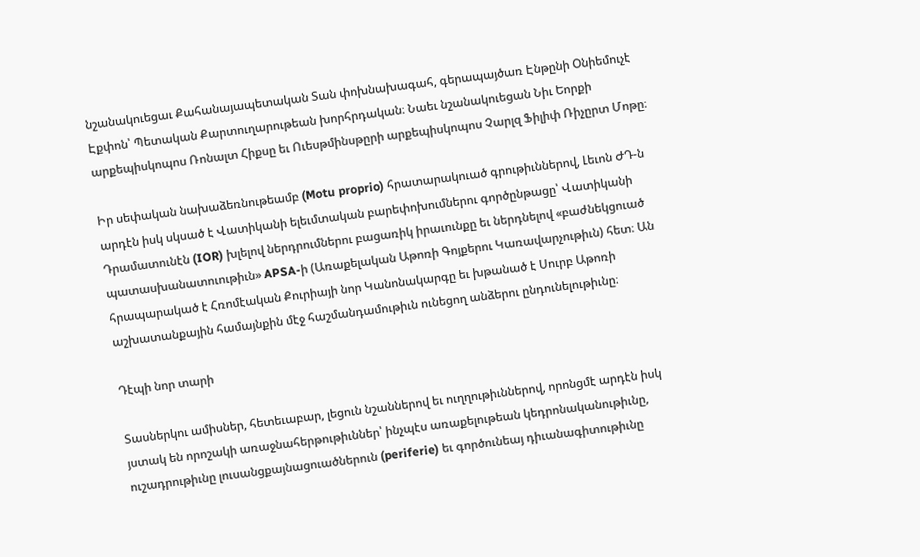նշանակուեցաւ Քահանայապետական Տան փոխնախագահ, գերապայծառ Էնթընի Օնիեմուչէ Էքփոն՝ Պետական Քարտուղարութեան խորհրդական։ Նաեւ նշանակուեցան Նիւ Եորքի արքեպիսկոպոս Ռոնալտ Հիքսը եւ Ուեսթմինսթըրի արքեպիսկոպոս Չարլզ Ֆիլիփ Ռիչըրտ Մոթը։

Իր սեփական նախաձեռնութեամբ (Motu proprio) հրատարակուած գրութիւններով, Լեւոն ԺԴ-ն արդէն իսկ սկսած է Վատիկանի ելեւմտական բարեփոխումներու գործընթացը՝ Վատիկանի Դրամատունէն (IOR) խլելով ներդրումներու բացառիկ իրաւունքը եւ ներդնելով «բաժնեկցուած պատասխանատուութիւն» APSA-ի (Առաքելական Աթոռի Գոյքերու Կառավարչութիւն) հետ։ Ան հրապարակած է Հռոմէական Քուրիայի նոր Կանոնակարգը եւ խթանած է Սուրբ Աթոռի աշխատանքային համայնքին մէջ հաշմանդամութիւն ունեցող անձերու ընդունելութիւնը։

Դէպի նոր տարի

Տասներկու ամիսներ, հետեւաբար, լեցուն նշաններով եւ ուղղութիւններով, որոնցմէ արդէն իսկ յստակ են որոշակի առաջնահերթութիւններ՝ ինչպէս առաքելութեան կեդրոնականութիւնը, ուշադրութիւնը լուսանցքայնացուածներուն (periferie) եւ գործունեայ դիւանագիտութիւնը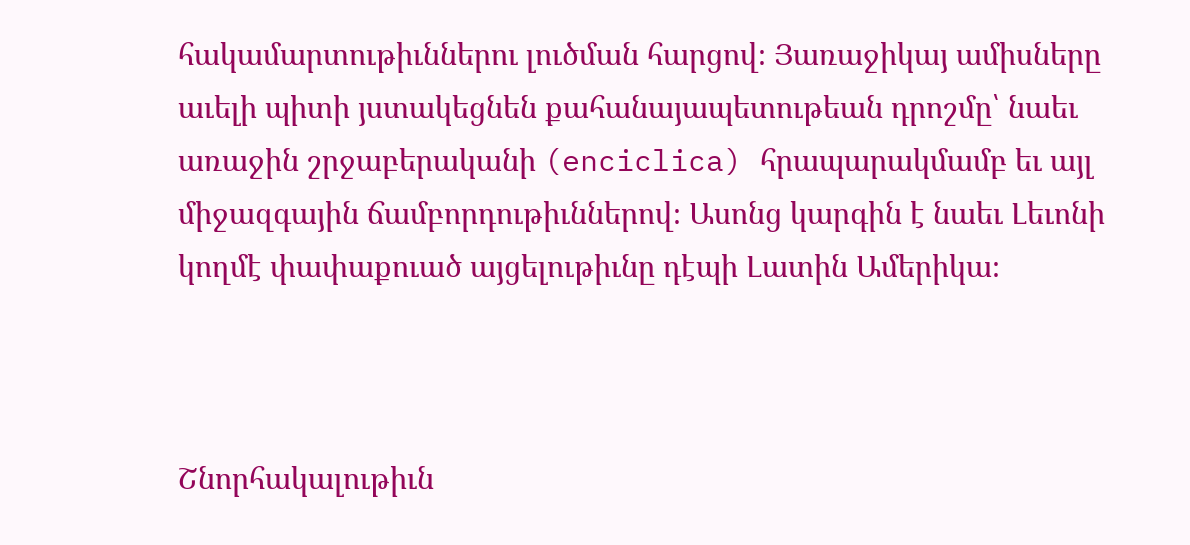հակամարտութիւններու լուծման հարցով։ Յառաջիկայ ամիսները աւելի պիտի յստակեցնեն քահանայապետութեան դրոշմը՝ նաեւ առաջին շրջաբերականի (enciclica) հրապարակմամբ եւ այլ միջազգային ճամբորդութիւններով։ Ասոնց կարգին է նաեւ Լեւոնի կողմէ փափաքուած այցելութիւնը դէպի Լատին Ամերիկա։



Շնորհակալութիւն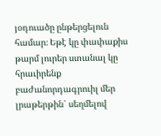յօդուածը ընթերցելուն համար։ Եթէ կը փափաքիս թարմ լուրեր ստանալ կը հրաւիրենք բաժանորդագրուիլ մեր լրաթերթին` սեղմելով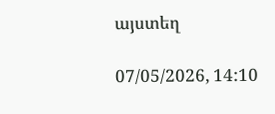այստեղ

07/05/2026, 14:10